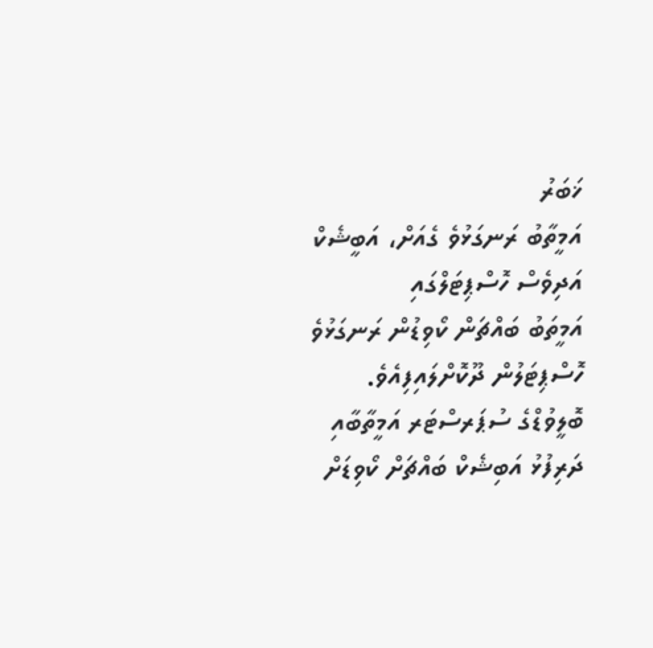ޚަބަރު
އަމީތާބު ރަނގަޅުވެ ގެއަށް، އަބީޝެކް އަދިވެސް ހޮސްޕިޓަލްގައި
އަމީތަބު ބައްޗަން ކޯވިޑުން ރަނގަޅުވެ ހޮސްޕިޓަލުން ދޫކޮށްލައިފިއެވެ. ބޮލީވުޑްގެ ސުޕަރސްޓަރ އަމީތާބާއި ދަރިފުޅު އަބިޝެކް ބައްޗަށް ކޯވިޑަށް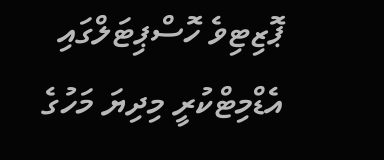ޕޮޒިޓިވެ ހޮސްޕިޓަލްގައި އެޑްމިޓްކުރީ މިދިޔަ މަހުގެ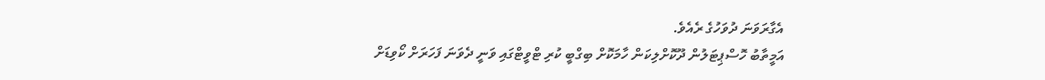އެގާރަވަނަ ދުވަހުގެ ރެއެވެ.
އަމީތާބު ހޮސްޕިޓަލުން ދޫކޮށްލިކަން ހާމަކޮށް ބިގްބީ ކުރި ޓްވީޓްގައި ވަނީ ދެވަނަ ފަހަރަށް ކޯވިޑަށް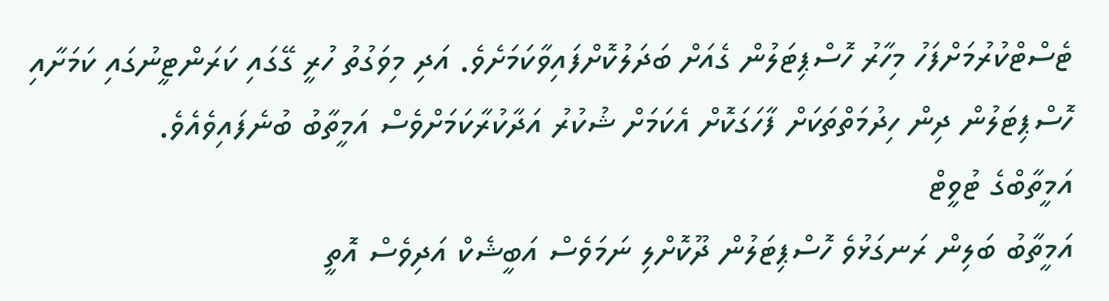ޓެސްޓްކުރުމަށްފަހު މިހާރު ހޮސްޕިޓަލުން ގެއަށް ބަދަލުކޮށްފައިވާކަމަށެވެ. އަދި މިވަގުތު ހުރީ ގޭގައި ކަރަންޓީނުގައި ކަމަށާއި ހޮސްޕިޓަލުން ދިން ހިދުމަތްތަކަށް ފާހަގަކޮށް އެކަމަށް ޝުކުރު އަދާކުރާކަމަށްވެސް އަމީތާބު ބުނެފައިވެއެވެ.
އަމީތާބްގެ ޓުވީޓް
އަމީތާބު ބަލިން ރަނގަޅުވެ ހޮސްޕިޓަލުން ދޫކޮށްލި ނަމަވެސް އަބީޝެކް އަދިވެސް އޮތީ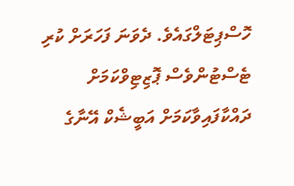ހޮސްޕިޓަލްގައެވެ. ދެވަނަ ފަހަރަށް ކުރި ޓެސްޓުންވެސް ޕޮޒިޓިވްކަމަށް ދައްކާފައިވާކަމަށް އަބީޝެކް އޭނާގެ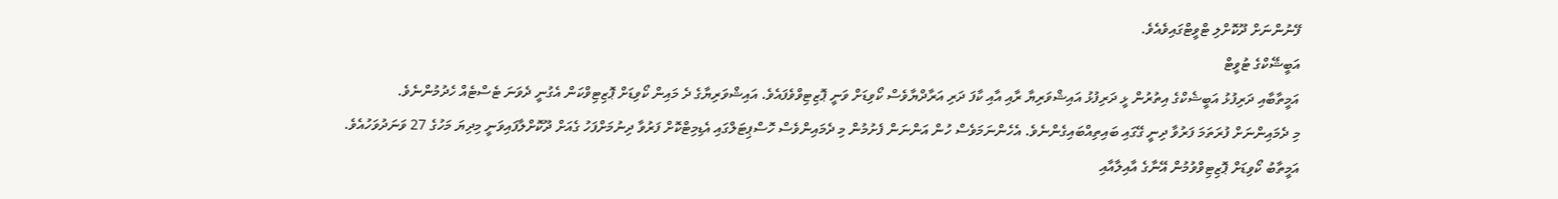ފޭނުންނަށް ދޫކޮށްލި ޓްވީޓްގައިވެއެވެ.
އަބީޝޭކްގެ ޓުވީޓް
އަމީތާބާއި ދަރިފުޅު އަބީޝެކްގެ އިތުރުން ޅީ ދަރިފުޅު އައިޝްވަރިޔާ ރާއި އާއި ކާފަ ދަރި އަރާދްޔާވެސް ކޯވިޑަށް ވަނީ ޕޮޒިޓިވްވެފައެވެ. އައިޝްވަރިޔާގެ ދެ މައިން ކޯވިޑަށް ޕޮޒިޓިވްކަން އެގުނީ ދެވަނަ ޓެސްޓެއް ހެދުމުންނެވެ.
މި ދެމައިންނަށް ފުރަތަމަ ފަރުވާ ދިނީ ގޭގައި ބައިތިއްބައިގެންނެވެ. އެހެންނަމަވެސް ހުން އަންނަން ފެށުމުން މި ދެމައިންވެސް ހޮސްޕިޓަލްގައި އެޑިމިޓްކޮށް ފަރުވާ ދިނުމަށްފަހު ގެއަށް ދޫކޮށްލާފައިވަނީ މިދިޔަ މަހުގެ 27 ވަނަދުވަހުއެވެ.
އަމީތާބު ކޯވިޑަށް ޕޮޒިޓިވްވުމުން އޭނާގެ އާއިލާއާއި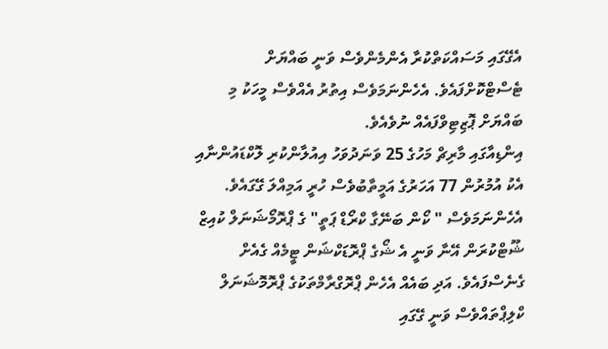އެގޭގައި މަސައްކަތްކުރާ އެންމެންވެސް ވަނީ ބައްޔަށް ޓެސްޓްކޮށްފައެވެ. އެހެންނަމަވެސް އިތުރު އެއްވެސް މީހަކު މި ބައްޔަށް ޕޮޒިޓިވްފައެއް ނުވެއެވެ.
އިންޑިއާގައި މާރިޗް މަހުގެ 25 ވަނަދުވަހު އިއުލާންކުރި ލޮކްޑައުންނާއި އެކު އުމުރުން 77 އަހަރުގެ އަމީތާބުވެސް ހުރީ އަމިއްލަ ގޭގައެވެ. އެހެންނަމަވެސް " ކޯން ބަނޭގާ ކްރޯޑް ޕަތީ" ގެ ޕްރޮމޯޝަނަލް ކުއިޒް ޝޫޓްކުރަން އޭނާ ވަނީ އެ ޝޯގެ ޕްރޮޑަކްޝަން ޓީމެއް ގެއެށް ގެނެސްފައެވެ. އަދި ބައެއް އެހެން ޕްރޮގްރާމްތަކުގެ ޕްރޮމޮޝަނަލް ކްލިޕްތައްވެސް ވަނީ ގޭގައި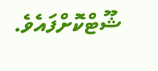ޝޫޓްކޮށްފައެވެ.